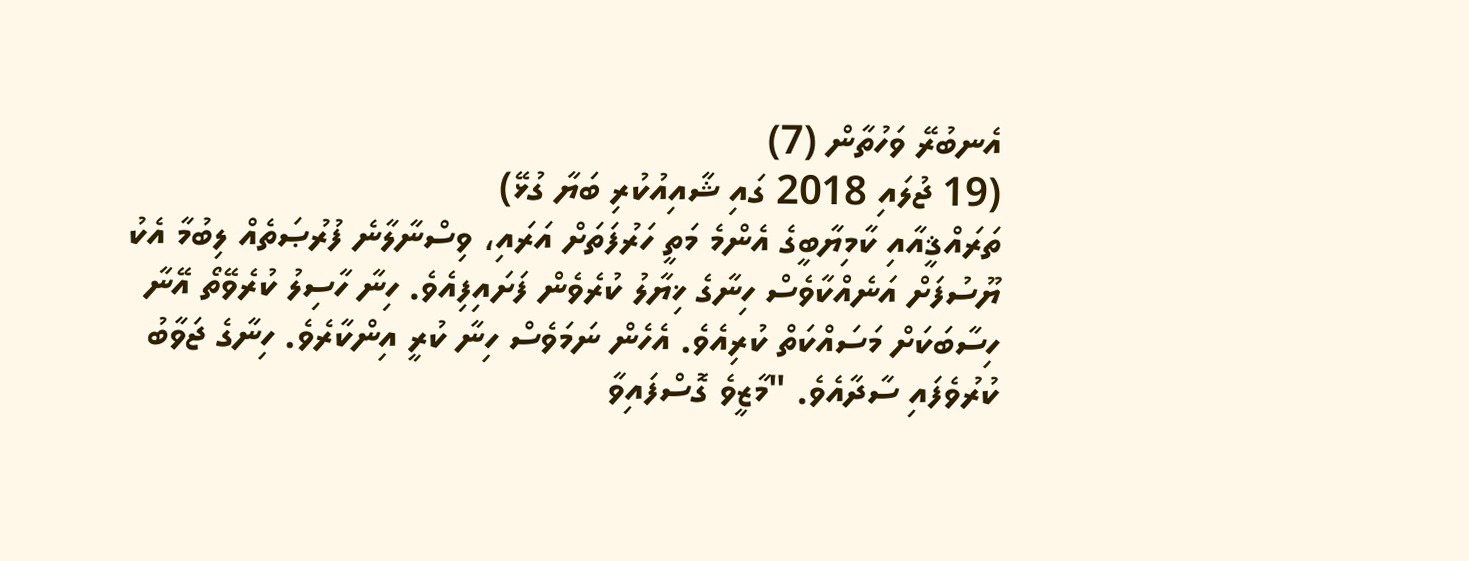އެނބުރޭ ވަހުތާން (7)
(19 ޖުލައި 2018 ގައި ޝާއިއުކުރި ބަޔާ ގުޅޭ)
ތަރައްޤީއާއި ކާމިޔާބީގެ އެންމެ މަތީ ހަރުފަތަށް އަރައި، ވިސްނާލާނެ ފުރުޞަތެއް ލިބުމާ އެކު ޔޫސުފަށް އަނެއްކާވެސް ހިނާގެ ޚިޔާލު ކުރެވެން ފަށައިފިއެވެ. ހިނާ ހާސިލު ކުރެވޭތޯ އޭނާ ހިސާބަކަށް މަސައްކަތް ކުރިއެވެ. އެހެން ނަމަވެސް ހިނާ ކުރީ އިންކާރެވެ. ހިނާގެ ޖަވާބު ކުރުވެފައި ސާދާއެވެ. "މާޒީވެ ގޮސްފައިވާ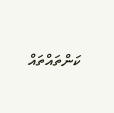ކަންތައްތައް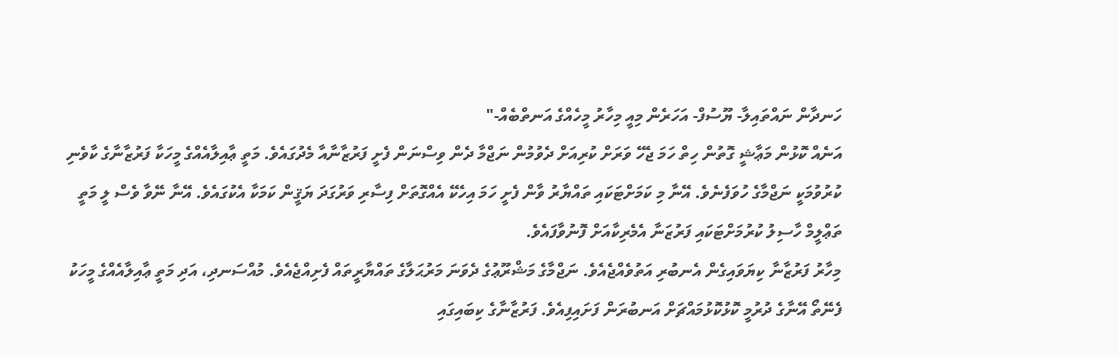ހަނދާން ނައްތައިލާ- ޔޫސުފް- އަހަރެން މިއީ މިހާރު މީހެއްގެ އަނތްބެއް-"
އަނެއް ކޮޅުން މަޢާޝީ ގޮތުން ހިތް ހަމަ ޖެހޭ ވަރަށް ކުރިއަށް ދެވުމުން ނަޖްމާ ދެން ވިސްނަން ފެށީ ފަރުޒާނާއާ މެދުގައެވެ. މަތީ ޢާއިލާއެއްގެ މީހަކާ ފަރުޒާނާގެ ކާވެނި ކުރުވުމަކީ ނަޖްމާގެ ހުވަފެނެވެ. އޭނާ މި ކަމަށްޓަކައި ތައްޔާރު ވާން ފެށީ ހަމަ އިހެކޭ އެއްގޮތަށް ފިސާރި ވަރުގަދަ ޔަޤީން ކަމަކާ އެކުގައެވެ. އޭނާ ނޭވާ ވެސް ލީ މަތީ ތަޢްލީމް ހާސިލު ކުރުމަށްޓަކައި ފަރުޒަނާ އެމެރިކާއަށް ފޮނުވާފައެވެ.
މިހާރު ފަރުޒާނާ ކިޔަވައިގެން އެނބުރި އަތުވެއްޖެއެވެ. ނަޖްމާގެ މަޝްރޫޢުގެ ދެވަނަ މަރުޙަލާގެ ތައްޔާރީތައް ފެށިއްޖެއެވެ. މުއްސަނދި، އަދި މަތީ ޢާއިލާއެއްގެ މީހަކު ފެނޭތޯ އޭނާގެ ދުރުމީ ކޮޅުކޮޅުމައްޗަށް އަނބުރަން ފަށައިފިއެވެ. ފަރުޒާނާގެ ކިބައިގައި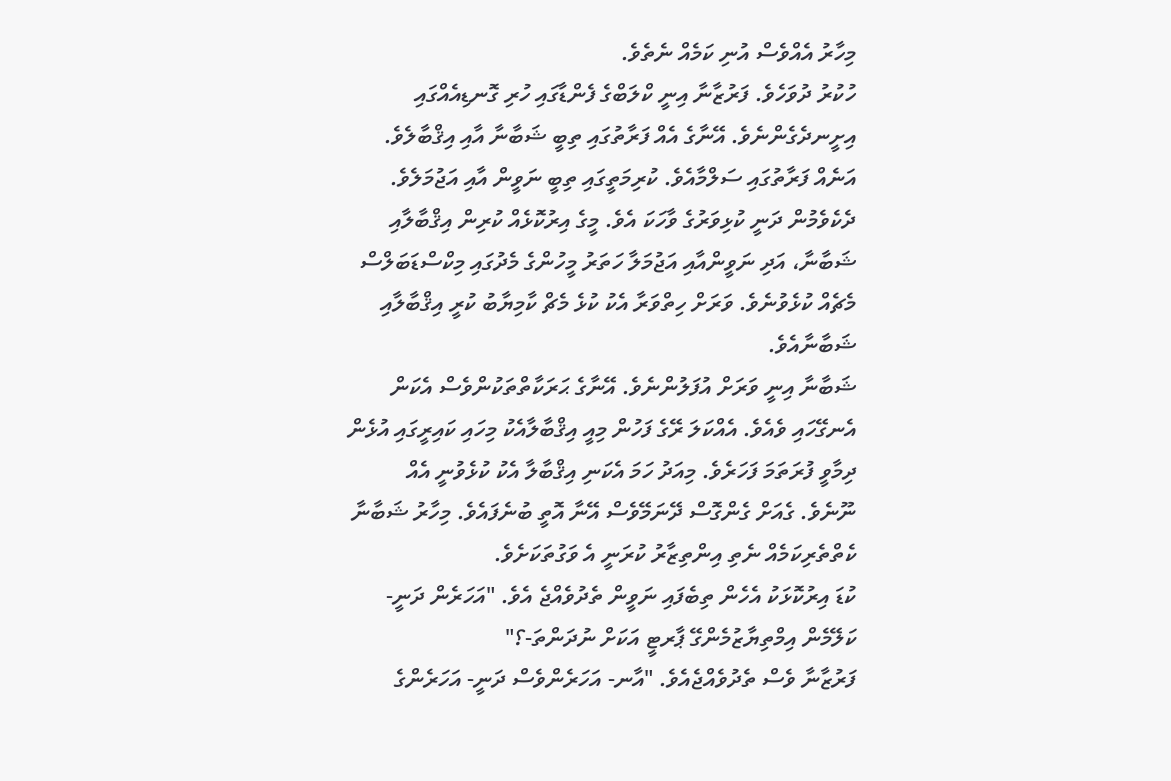މިހާރު އެއްވެސް އުނި ކަމެއް ނެތެވެ.
ހުކުރު ދުވަހެވެ. ފަރުޒާނާ އިނީ ކްލަބްގެ ފެންޑާގައި ހުރި ގޮނޑިއެއްގައި އިށީނދެގެންނެވެ. އޭނާގެ އެއް ފަރާތުގައި ތިބީ ޝަބާނާ އާއި އިޤްބާލެވެ. އަނެއް ފަރާތުގައި ސަލްމާއެވެ. ކުރިމަތީގައި ތިބީ ނަވީން އާއި އަޖުމަލެވެ. ދެކެވެމުން ދަނީ ކުޅިވަރުގެ ވާހަކަ އެވެ. މީގެ އިރުކޮޅެއް ކުރިން އިޤްބާލާއި ޝަބާނާ، އަދި ނަވީންއާއި އަޖުމަލާ ހަތަރު މީހުންގެ މެދުގައި މިކްސްޑަބަލްސް މެޗެއް ކުޅެވުނެވެ. ވަރަށް ހިތްވަރާ އެކު ކުޅެ މެޗް ކާމިޔާބު ކުރީ އިޤްބާލާއި ޝަބާނާއެވެ.
ޝަބާނާ އިނީ ވަރަށް އުފަލުންނެވެ. އޭނާގެ ޙަރަކާތްތަކުންވެސް އެކަން އެނގޭހައި ވެއެވެ. އެއްކަލަ ރޭގެ ފަހުން މިއީ އިޤްބާލާއެކު މިހައި ކައިރީގައި އުޅެން ދިމާވީ ފުރަތަމަ ފަހަރެވެ. މިއަދު ހަމަ އެކަނި އިޤްބާލާ އެކު ކުޅެވުނީ އެއް ނޫނެވެ. ގެއަށް ގެންގޮސް ދޭނަމޭވެސް އޭނާ އޮތީ ބުނެފައެވެ. މިހާރު ޝަބާނާ ކެތްތެރިކަމެއް ނެތި އިންތިޒާރު ކުރަނީ އެ ވަގުތަކަށެވެ.
ކުޑަ އިރުކޮޅަކު އެހެން ތިބެފައި ނަވީން ތެދުވެއްޖެ އެވެ. "އަހަރެން ދަނީ- ކަލޭމެން އިމްތިޔާޒުމެންގޭ ޕާރޓީ އަކަށް ނުދަންތަ-؟"
ފަރުޒާނާ ވެސް ތެދުވެއްޖެއެވެ. "އާނ- އަހަރެންވެސް ދަނީ- އަހަރެންގެ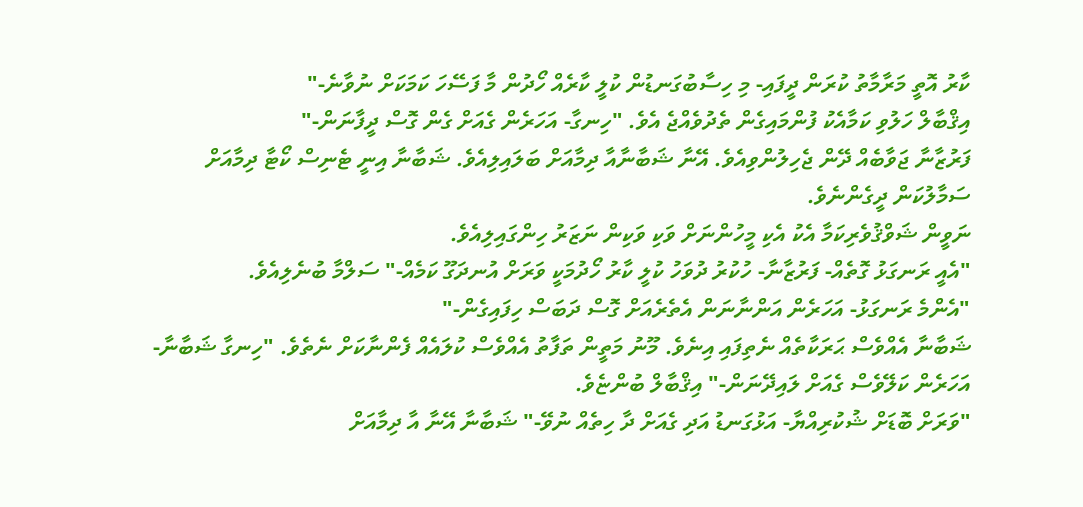ކާރު އޮތީ މަރާމާތު ކުރަން ދީފައި- މި ހިސާބުގަނޑުން ކުލީ ކާރެއް ހޯދުން މާ ފަސޭހަ ކަމަކަށް ނުވާނެ-"
އިޤްބާލް ހަލުވި ކަމާއެކު ފުންމައިގެން ތެދުވެއްޖެ އެވެ. "ހިނގާ- އަހަރެން ގެއަށް ގެން ގޮސް ދީފާނަން-"
ފަރުޒާނާ ޖަވާބެއް ދޭން ޖެހިލުންވިއެވެ. އޭނާ ޝަބާނާއާ ދިމާއަށް ބަލައިލިއެވެ. ޝަބާނާ އިނީ ޓެނިސް ކޯޓާ ދިމާއަށް ސަމާލުކަން ދީގެންނެވެ.
ނަވީން ޝަވްޤުވެރިކަމާ އެކު އެކި މީހުންނަށް ވަކި ވަކިން ނަޒަރު ހިންގައިލިއެވެ.
"އެއީ ރަނގަޅު ގޮތެއް- ފަރުޒާނާ- ހުކުރު ދުވަހު ކުލީ ކާރު ހޯދުމަކީ ވަރަށް އުނދަގޫ ކަމެއް-" ސަލްމާ ބުނެލިއެވެ.
"އެންމެ ރަނގަޅު- އަހަރެން އަންނާނަން އެތެރެއަށް ގޮސް ދަބަސް ހިފައިގެން-"
ޝަބާނާ އެއްވެސް ޙަރަކާތެއް ނެތިފައި އިނެވެ. މޫނު މަތީން ތަފާތު އެއްވެސް ކުލައެއް ފެންނާކަށް ނެތެވެ. "ހިނގާ ޝަބާނާ- އަހަރެން ކަލޭވެސް ގެއަށް ލައިދޭނަން-" އިޤްބާލް ބުންޏެވެ.
"ވަރަށް ބޮޑަށް ޝުކުރިއްޔާ- އަޅުގަނޑު އަދި ގެއަށް ދާ ހިތެއް ނުވޭ-" ޝަބާނާ އޭނާ އާ ދިމާއަށް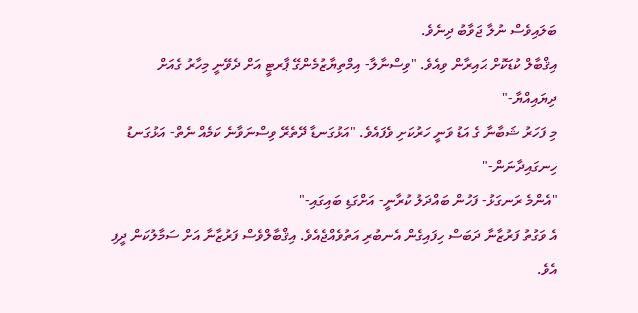ބަލައިވެސް ނުލާ ޖަވާބު ދިނެވެ.
އިޤްބާލް ކުޑަކޮށް ޙައިރާން ވިއެވެ. "ވިސްނާލާ- އިމްތިޔާޒުމެންގޭ ޕާރޓީ އަށް ދެވޭނީ މިހާރު ގެއަށް ދިޔައިއްޔާ-"
މި ފަހަރު ޝަބާނާ ގެ އަޑު ވަނީ ހަރުކަށި ވެފައެވެ. "އަޅުގަނޑާ ދޭތެރޭ ވިސްނަވާނެ ކަމެއް ނެތް- އަޅުގަނޑު ހިނގައިދާނަން-"
"އެންމެ ރަނގަޅު- ފަހުން ބައްދަލު ކުރާނީ- އަށްގަޑި ބައިގައި-"
އެ ވަގުތު ފަރުޒާނާ ދަބަސް ހިފައިގެން އެނބުރި އަތުވެއްޖެއެވެ. އިޤްބާލްވެސް ފަރުޒާނާ އަށް ސަމާލުކަން ދީފި އެވެ.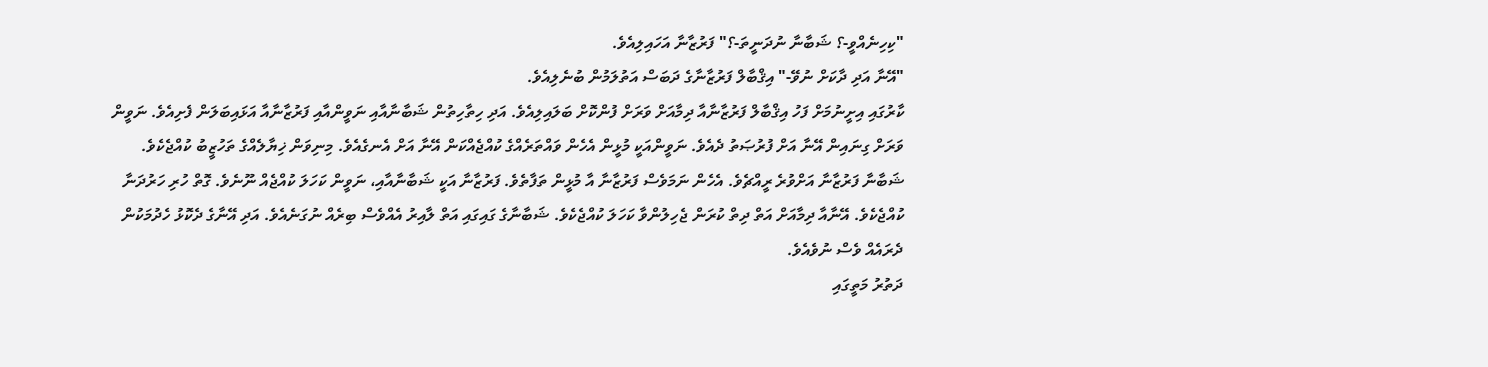"ކިހިނެއްވީ-؟ ޝަބާނާ ނުދަނީތަ-؟" ފަރުޒާނާ އަހައިލިއެވެ.
"އޭނާ އަދި ދާކަށް ނުވޭ-" އިޤްބާލް ފަރުޒާނާގެ ދަބަސް އަތުލަމުން ބުނެލިއެވެ.
ކާރުގައި އިށީނުމަށް ފަހު އިޤްބާލް ފަރުޒާނާއާ ދިމާއަށް ވަރަށް ފުންކޮށް ބަލައިލިއެވެ. އަދި ހިތާހިތުން ޝަބާނާއާއި ނަވީންއާއި ފަރުޒާނާއާ އަޅައިބަލަން ފެށިއެވެ. ނަވީން ވަރަށް ގިނައިން އޭނާ އަށް ފުރުޞަތު ދެއެވެ. ނަވީންއަކީ މުޅީން އެހެން ވައްތަރެއްގެ ކުއްޖެއްކަން އޭނާ އަށް އެނގެއެވެ. މިނިވަން ޚިޔާލެއްގެ ތަހުޒީބު ކުއްޖެކެވެ. ޝަބާނާ ފަރުޒާނާ އަށްވުރެ ރީއްޗެވެ. އެހެން ނަމަވެސް ފަރުޒާނާ އާ މުޅީން ތަފާތެވެ. ފަރުޒާނާ އަކީ ޝަބާނާއާއި، ނަވީން ކަހަލަ ކުއްޖެއް ނޫނެވެ. ގޮތް ހުރި ހަރުދަނާ ކުއްޖެކެވެ. އޭނާއާ ދިމާއަށް އަތް ދިތް ކުރަން ޖެހިލުންވާ ކަހަލަ ކުއްޖެކެވެ. ޝަބާނާގެ ގައިގައި އަތް ލާއިރު އެއްވެސް ބިރެއް ނުގަނެއެވެ. އަދި އޭނާގެ ދެކޮޅު ހެދުމަކުން ދެރައެއް ވެސް ނުވެއެވެ.
ދަތުރު މަތީގައި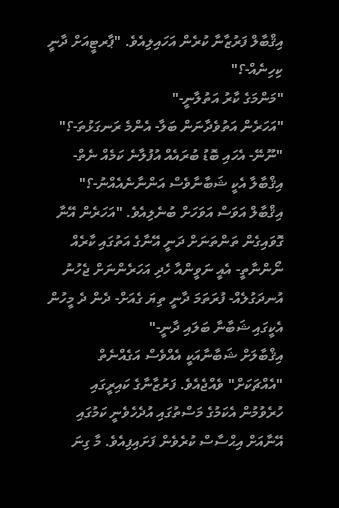އިޤްބާލް ފަރުޒާނާ ކުރެން އަހައިލިއެވެ. "ޕާރޓީއަށް ދާނީ ކިހިނެއް-؟"
"މަންމަގެ ކާރު އަތުލާނީ-"
"އަހަރެން އަތުވެދާނަން ބަލާ- އެންމެ ރަނގަޅުތަ-؟"
"ނޫނޭ- އެހައި ބޮޑު ބުރައެއް އުފުލާނެ ކަމެއް ނެތް- އިޤްބާލާ އެކީ ޝަބާނާވެސް އަންނާނެއެއްނު-؟"
އިޤްބާލް އަވަސް އަވަހަށް ބުނެލިއެވެ. "އަހަރެން އޭނާ ގޮވައިގެން ތަންތަނަށް ދަނީ އޭނާގެ އަތުގައި ކާރެއް ނޯންނާތީ- އެއީ ނަވީންއާ ހެދި އަހަރެންނަށް ޖެހުނު އުނދަގުލެއް- ފުރަތަމަ ދާނީ ތިޔަ ގެއަށް- ދެން ދެ މީހުން އެކީގައި ޝަބާނާ ބަލައި ދާނީ-"
އިޤްބާލަށް ޝަބާނާއަކީ އެއްވެސް އަގެއްނެތް "އެއްޗަކަށް" ވެއްޖެއެވެ. ފަރުޒާނާގެ ކައިރީގައި ހުރެވުމުން އެކަމުގެ މަސްތުގައި އުދެހެވެނީ ކަމުގައި އޭނާއަށް އިޙްސާސް ކުރެވެން ފަށައިފިއެވެ. މާ ގިނަ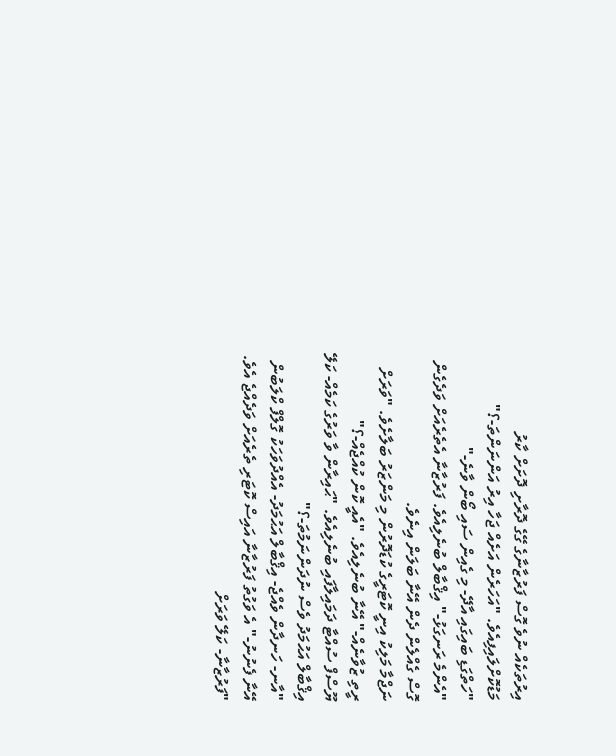އިރުތަކެއް ނުވެ ގޮސް ފަރުޒާނާގެ ގޭގެ ދޮރާށި ދޮށަށް ކާރު މަޑުކޮށްލައިފިއެވެ. "އަހަރެން އަށެއް ޖަހާ އިރު އަންނަންތަ-؟"
"ހަތްގަޑި ބައިގައި އާދޭ- މި ގެއިން ސައި ބޯން ވާނެ-"
"އެންމެ ރަނގަޅު-" އިޤްބާލް ބުނެލިއެވެ. ފަރުޒާނާ އެތެރެއަށް ވަދެގެން ގޮސް ގެއްލެން ދެން އޭނާ ބަލަން އިނެވެ.
ނަޖްމާ މަލިކު އިނީ ކޮޓަރީގެ ކުޑަދޮރުން މި މަންޒަރު ބަލާށެވެ. "ވަރަށް ރީތި ޒުވާނެއް-" އޭނާ ބުނެލިއެވެ. "އެއީ ކޮން ކުއްޖެއް-؟"
ޔޫސްފް ސުއްޓާ ދަމައިލާފައި ބުނެލިއެވެ. "ޙައިރާން ވާ ވަރުގެ ކަމެއް- ކަލޭ އިޤްބާލް އަޙުމަދު ވެސް ނުދަންނަމުތަ-؟"
"އާނ- ހަނދާން ވެއްޖެ- އިޤްބާލް އަޙުމަދު- އެއްދުވަހަކު ގޮލްފް ކްލަބުން އޭނާ ފެނުނު-" އެ ވަގުތު ފަރުޒާނާ އައިސް ކޮޓަރި ތެރެއަށް ވަދެއްޖެ އެވެ. "ފަރުޒާނާ- ކަލޭ ވަރަށް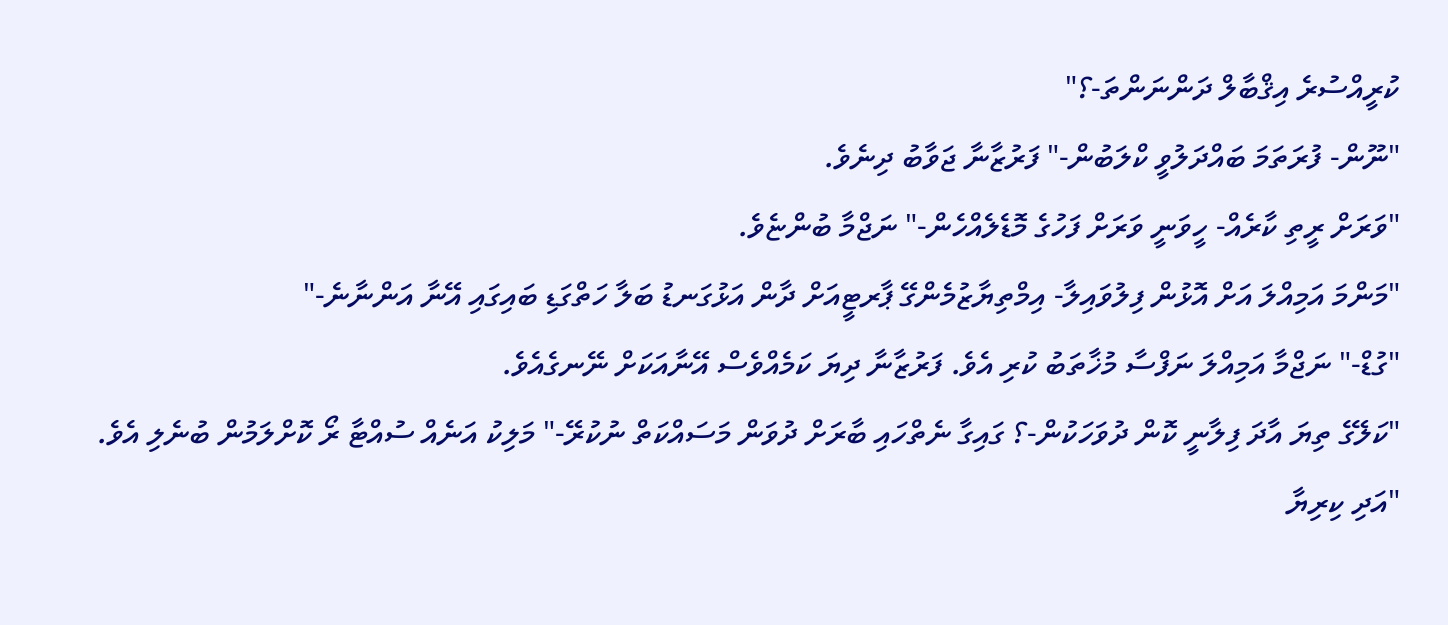ކުރީއްސުރެ އިޤްބާލް ދަންނަންތަ-؟"
"ނޫން- ފުރަތަމަ ބައްދަލުވީ ކްލަބުން-" ފަރުޒާނާ ޖަވާބު ދިނެވެ.
"ވަރަށް ރީތި ކާރެއް- ހީވަނީ ވަރަށް ފަހުގެ މޮޑެލެއްހެން-" ނަޖްމާ ބުންޏެވެ.
"މަންމަ އަމިއްލަ އަށް އޮޅުން ފިލުވައިލާ- އިމްތިޔާޒުމެންގޭ ޕާރޓީއަށް ދާން އަޅުގަނޑު ބަލާ ހަތްގަޑި ބައިގައި އޭނާ އަންނާނެ-"
"ގުޑް-" ނަޖްމާ އަމިއްލަ ނަފްސާ މުޚާތަބު ކުރި އެވެ. ފަރުޒާނާ ދިޔަ ކަމެއްވެސް އޭނާއަކަށް ނޭނގެއެވެ.
"ކަލޭގެ ތިޔަ އާދަ ފިލާނީ ކޮން ދުވަހަކުން-؟ ގައިގާ ނެތްހައި ބާރަށް ދުވަން މަސައްކަތް ނުކުރޭ-" މަލިކު އަނެއް ސުއްޓާ ރޯ ކޮށްލަމުން ބުނެލި އެވެ. "އަދި ކިރިޔާ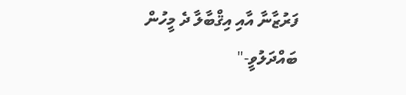ފަރުޒާނާ އާއި އިޤްބާލާ ދެ މީހުން ބައްދަލުވީ-"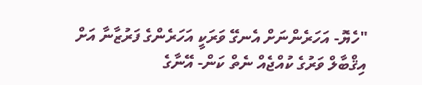"ހެޔޮ- އަހަރެންނަށް އެނގޭ ވަރަކީ އަހަރެންގެ ފަރުޒާނާ އަށް އިޤްބާލް ވަރުގެ ކުއްޖެއް ނެތް ކަން- އޭނާގެ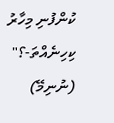ކުންފުނި މިހާރު ކިހިނެއްތަ-؟"
(ނުނިމޭ)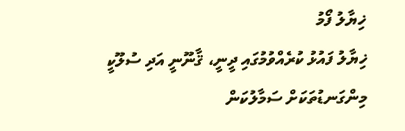ޚިޔާލު ފޯމު
ޚިޔާލު ފައުޅު ކުރެއްވުމުގައި ދީނީ، ޤާނޫނީ އަދި ސުލޫކީ މިންގަނޑުތަކަށް ސަމާލުކަން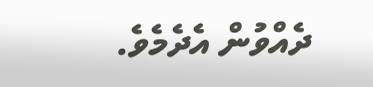ދެއްވުން އެދެމެވެ.